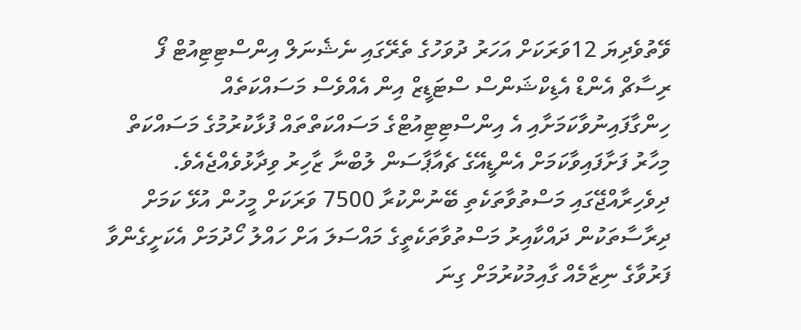ވޭތުވެދިޔަ 12ވަރަކަށް އަހަރު ދުވަހުގެ ތެރޭގައި ނެޝެނަލް އިންސްޓިޓިއުޓް ފޯ ރިސާޗް އެންޑް އެޑިކްޝަންސް ސްޓަޑީޒް އިން އެއްވެސް މަސައްކަތެއް ހިންގާފައިނުވާކަމަށާއި އެ އިންސްޓިޓިއުޓްގެ މަސައްކަތްތައް ފުޅާކުރުމުގެ މަސައްކަތް މިހާރު ފަށާފައިވާކަމަށް އެންޑީއޭގެ ޗެއާޕާސަން ލުބްނާ ޒާހިރު ވިދާޅުވެއްޖެއެވެ.
ދިވެހިރާއްޖޭގައި މަސްތުވާތަކެތި ބޭނުންކުރާ 7500 ވަރަކަށް މީހުން އުޅޭ ކަމަށް ދިރާސާތަކުން ދައްކާއިރު މަސްތުވާތަކެތީގެ މައްސަލަ އަށް ހައްލު ހޯދުމަށް އެކަށީގެންވާ ފަރުވާގެ ނިޒާމެއް ގާއިމުކުރުމަށް ގިނަ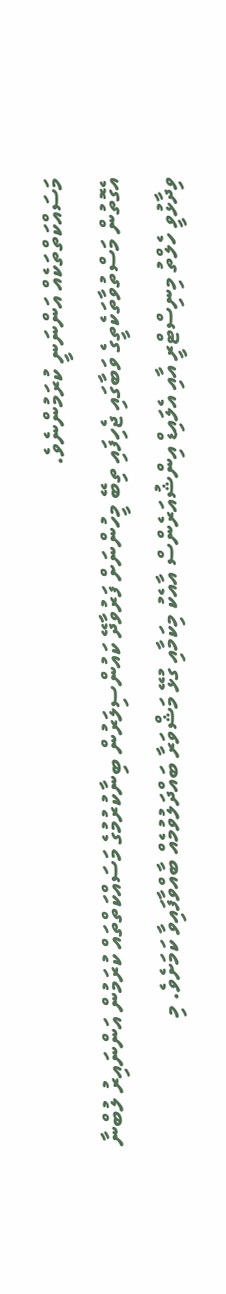މަސައްކަތްތަކެއް އަންނަނީ ކުރަމުންނެވެ.
އެގޮތުން މަސްތުވާތަކެތީގެ ވަބާގައި ޖެހިފައި ތިބޭ މީހުންނަށް ފަރުވާދޭ ކައުންސިލަރުން ބިނާކުރުމުގެ މަސައްކަތްތައް ކުރަމުން އަންނައިރު ލުބްނާ ވިދާޅުވީ ހެލްތު މިނިސްޓްރީ އާއި އެލައިޑް އިންޝުއަރެންސް އާއެކު މިކަމާއި ގުޅޭ މަޝްވަރާ ބައްދަލުވުމެއް ބާއްވާފައިވާ ކަމަށެވެ. މި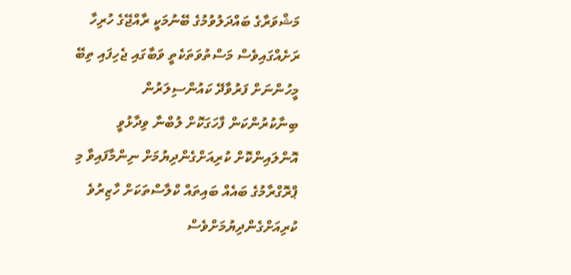މަޝްވަރާގެ ބައްދަލުވުމުގެ ބޭނުމަކީ ރާއްޖޭގެ ހުރިހާ ރަށެއްގައިވެސް މަސްތުވަތަކެތީ ވަބާގައި ޖެހިފައި ތިބޭ މީހުންނަށް ފަރުވާދޭ ކައުންސިލަރުން ބިނާކުރުންކަން ފާހަގަކޮށް ލުބްނާ ވިދާޅުވީ އޮންލައިންކޮށް ކުރިއަށްގެންދިޔުމަށް ނިންމާފައިވާ މި ޕްރޮގްރާމުގެ ބައެއް ބައިތައް ކްލާސްތަކަށް ހާޒިރުވެ ކުރިއަށްގެންދިޔުމަށްވެސް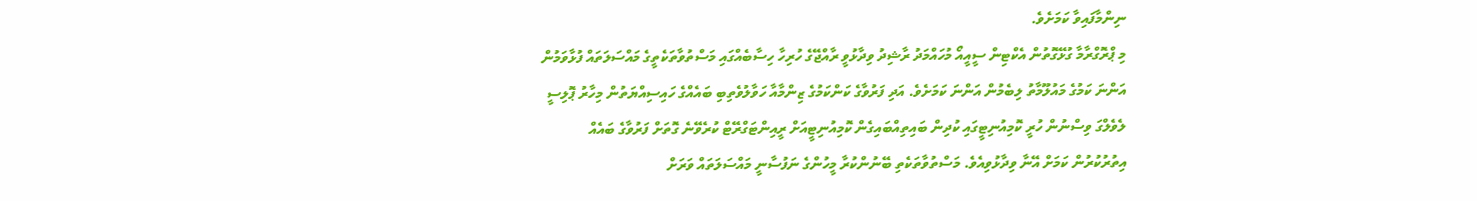ނިންމާފައިވާ ކަމަށެވެ.
މި ޕްރޮގްރާމާ ގުޅޭގޮތުން އެކްޓިން ސީއީއޯ މުހައްމަދު ރާޝިދު ވިދާޅުވީ ރާއްޖޭގެ ހުރިހާ ހިސާބެއްގައި މަސްތުވާތަކެތީގެ މައްސަލަތައް ފުޅާވަމުން އަންނަ ކަމުގެ މައުލޫމާތު ލިބެމުން އަންނަ ކަމަށެވެ. އަދި ފަރުވާގެ ކަންކަމުގެ ޒިންމާއާ ހަވާލުވެތިބި ބައެއްގެ ހައިސިއްޔަތުން މިހާރު ޕޮލިސީ ލެވެލްގަ ވިސްނުން ހުރީ ކޮމިއުނިޓީގައި ކުދިން ބައިތިއްބައިގެން ކޮމިއުނިޓީއަށް ރީއިންޓަގްރޭޓް ކުރެވޭނެ ގޮތަށް ފަރުވާގެ ބައެއް އިތުރުކުރުން ކަމަށް އޭނާ ވިދާޅުވިއެވެ. މަސްތުވާތަކެތި ބޭނުންކުރާ މީހުންގެ ނަފުސާނީ މައްސަލަތައް ވަރަށް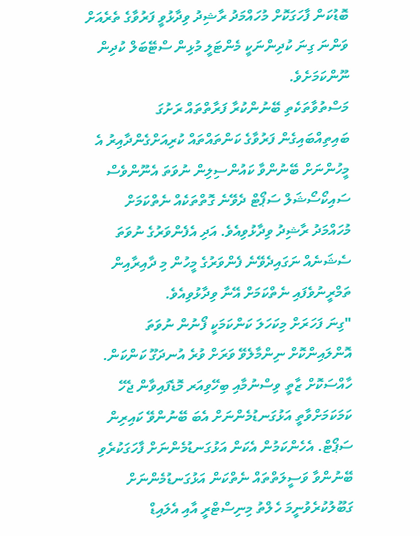ބޮޑުކަން ފާހަގަކޮށް މުހައްމަދު ރާޝިދު ވިދާޅުވީ ފަރުވާގެ ތެރެއަށް ވަންނަ ގިނަ ކުދިންނަކީ މެންޓަލީ މުޅިން ސްޓޭބަލް ކުދިން ނޫންކަމަށެވެ.
މަސްތުވާތަކެތި ބޭނުންކުރާ ފަރާތްތައް ރަށުގަ ބައިތިއްބައިގެން ފަރުވާގެ ކަންތައްތައް ކުރިއަށްގެންދާއިރު އެ މީހުންނަށް ބޭނުންވާ ކައުންސިލިން ނުވަތަ އެނޫންވެސް ސައިކޯސޯޝަލް ސަޕޯޓް ދެވޭނެ ގޮތްތަކެއް ނެތްކަމަށް މުހައްމަދު ރާޝިދު ވިދާޅުވިއެވެ. އަދި އެފެންވަރުގެ ނުވަތަ ސެޝަނެއް ނަގައިދެވޭނެ ފެންވަރުގެ މީހުން މި ދާއިރާއިން ތަމްރީނުވެފައި ނެތްކަމަށް އޭނާ ވިދާޅުވިއެވެ.
"ގިނަ ފަހަރަށް މިކަހަލަ ކަންކަމަކީ ފޯނުން ނުވަތަ އޮންލައިންކޮށް ނިންމާލެވޭ ވަރަށް ވުރެ އުނދަގޫ ކަންކަން. ހާއްސަކޮށް ޒާތީ ވިސްނުމާއި ބިހޭވިއަރ މޮޑެފައިވާން ޖެހޭ ކަމަކަމަށްވާތީ އަޅުގަނޑުމެންނަށް އެބަ ބޭނުންވޭ ކައިރިން ސަޕޯޓް. އެހެންކަމުން އެކަން އަޅުގަނޑުމެންނަށް ފާހަގަކުރެވި ބޭނުންވާ ވަސީލަތްތައް ނެތްކަން އަޅުގަނޑުމެންނަށް ގަބޫލުކުރެވުނީމަ ހެލްތު މިނިސްޓްރީ އާއި އެލައިޑް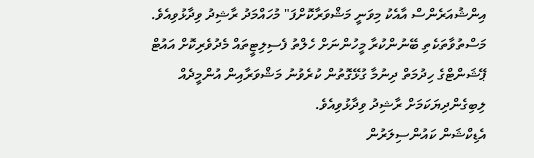އިންޝުއަރެންސް އާއެކު މިވަނީ މަޝްވަރާކޮށްފަ" މުހައްމަދު ރާޝިދު ވިދާޅުވިއެވެ. މަސްތުވާތަކެތި ބޭނުންކުރާ މީހުންނަށް ހެލްތު ފެސިލިޓީތައް މެދުވެރިކޮށް އައުޓް ޕޭޝަންޓްގެ ހިދުމަތް ދިނުމާ ގުޅޭގޮތުން ކުރެވުނު މަޝްވަރާއިން އުންމީދެއް ލިބިގެންދިޔަކަމަށް ރާޝިދު ވިދާޅުވިއެވެ.
އެޑިކްޝަން ކައުންސިލަރުން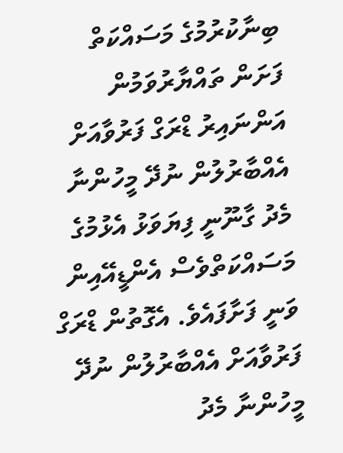ބިނާކުރުމުގެ މަސައްކަތް ފަށަން ތައްޔާރުވަމުން އަންނައިރު ޑްރަގް ފަރުވާއަށް އެއްބާރުލުން ނުދޭ މީހުންނާ މެދު ގާނޫނީ ފިޔަވަޅު އެޅުމުގެ މަސައްކަތްވެސް އެންޑީއޭއިން ވަނީ ފަށާފައެވެ. އެގޮތުން ޑްރަގް ފަރުވާއަށް އެއްބާރުލުން ނުދޭ މީހުންނާ މެދު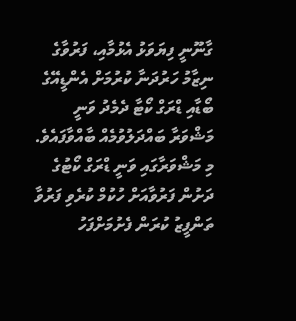ގާނޫނީ ފިޔަވަޅު އެޅުމާއި، ފަރުވާގެ ނިޒާމު ހަރުދަނާ ކުރުމަށް އެންޑީއޭގެ ބޯޑާއި ޑްރަގް ކޯޓާ ދެމެދު ވަނީ މަޝްވަރާ ބައްދަލުވުމެއް ބާއްވާފައެވެ. މި މަޝްވަރާގައި ވަނީ ޑްރަގް ކޯޓުގެ ދަށުން ފަރުވާއަށް ހުކުމް ކުރެވި ފަރުވާ ތަންފީޒު ކުރަން ފެށުމަށްފަހު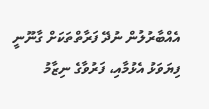އެއްބާރުލުން ނުދޭ ފަރާތްތަކަށް ގާނޫނީ ފިޔަވަޅު އެޅުމާއި، ފަރުވާގެ ނިޒާމު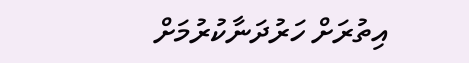އިތުރަށް ހަރުދަނާކުރުމަށް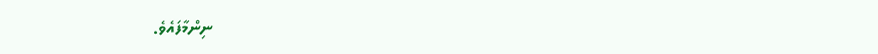ނިންމާފައެވެ.